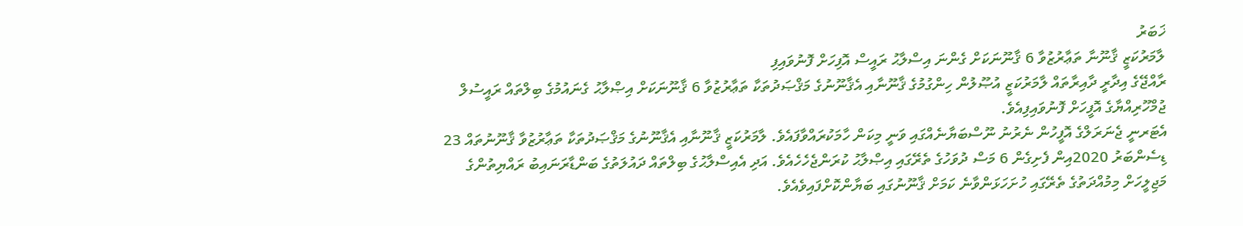ޚަބަރު
ލާމަރުކަޒީ ޤާނޫނާ ތަޢާރުޒުވާ 6 ޤާނޫނަކަށް ގެންނަ އިސްލާޙު ރައީސް އޮފިހަށް ފޮނުވައިފި
ރާއްޖޭގެ އިދާރީ ދާއިރާތައް ލާމަރުކަޒީ އުޞޫލުން ހިންގުމުގެ ޤާނޫނާއި އެޤާނޫނުގެ މަޤްޞަދުތަކާ ތަޢާރުޒުވާ 6 ޤާނޫނަކަށް އިޞްލާޙު ގެނައުމުގެ ބިލްތައް ރައީސުލް ޖުމްހޫރިއްޔާގެ އޮފީހަށް ފޮނުވައިފިއެވެ.
އެޓަރނީ ޖެނަރަލްގެ އޮފީހުން ނެރުނު ނޫސްބަޔާނެއްގައި ވަނީ މިކަން ހާމަކުރައްވާފައެވެ. ލާމަރުކަޒީ ޤާނޫނާއި އެޤާނޫނުގެ މަޤްޞަދުތަކާ ތަޢާރުޒުވާ ޤާނޫނުތައް 23 ޑިސެންބަރު 2020އިން ފެށިގެން 6 މަސް ދުވަހުގެ ތެރޭގައި އިޞްލާޙު ކުރަންޖެހެހެއެވެ. އަދި އެއިސްލާޙުގެ ބިލްތައް ދައުލަތުގެ ބަންޑާރަނައިބު ރައްޔިތުންގެ މަޖިލީހަށް މިމުއްދަތުގެ ތެރޭގައި ހުށަހަޅަންވާނެ ކަމަށް ޤާނޫނުގައި ބަޔާންކޮށްފައިވެއެވެ.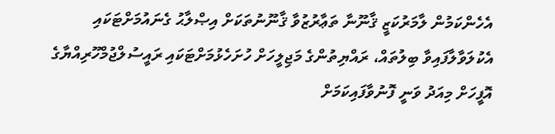އެހެންކަމުން ލާމަރުކަޒީ ޤާނޫނާ ތަޢާރުޒުވާ ޤާނޫނުތަކަށް އިޞްލާޙު ގެނައުމަށްޓަކައި އެކުލަވާލާފައިވާ ބިލުތައް، ރައްޔިތުންގެ މަޖިލީހަށް ހުށަހެޅުމަށްޓަކައި ރައީސުލްޖުމްހޫރިއްޔާގެ އޮފީހަށް މިއަދު ވަނީ ފޮނުވާފައިކަމަށް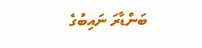ބަންޑާރަ ނައިބުގެ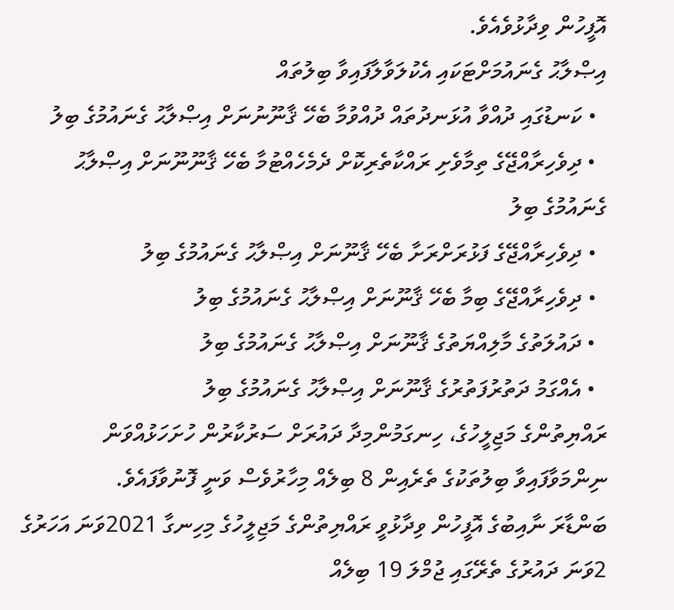އޮފީހުން ވިދާޅުވެއެވެ.
އިޞްލާޙު ގެނައުމަށްޓަކައި އެކުލަވާލާފައިވާ ބިލުތައް
  • ކަނޑުގައި ދުއްވާ އުޅަނދުތައް ދުއްވުމާ ބެހޭ ޤާނޫނުނަށް އިޞްލާޙު ގެނައުމުގެ ބިލު
  • ދިވެހިރާއްޖޭގެ ތިމާވެށި ރައްކާތެރިކޮށް ދެމެހެއްޓުމާ ބެހޭ ޤާނޫނޫނަށް އިޞްލާޙު ގެނައުމުގެ ބިލު
  • ދިވެހިރާއްޖޭގެ ފަޅުރަށްރަށާ ބެހޭ ޤާނޫނަށް އިޞްލާޙު ގެނައުމުގެ ބިލު
  • ދިވެހިރާއްޖޭގެ ބިމާ ބެހޭ ޤާނޫނަށް އިޞްލާޙު ގެނައުމުގެ ބިލު
  • ދައުލަތުގެ މާލިއްޔަތުގެ ޤާނޫނަށް އިޞްލާޙު ގެނައުމުގެ ބިލު
  • އެއްގަމު ދަތުރުފަތުރުގެ ޤާނޫނަށް އިޞްލާޙު ގެނައުމުގެ ބިލު
ރައްޔިތުންގެ މަޖިލީހުގެ، ހިނގަމުންމިދާ ދައުރަށް ސަރުކާރުން ހުށަހަޅުއްވަން ނިންމަވާފައިވާ ބިލުތަކުގެ ތެރެއިން 8 ބިލެއް މިހާރުވެސް ވަނީ ފޮނުވާފައެވެ.
ބަންޑާރަ ނާއިބުގެ އޮފީހުން ވިދާޅުވީ ރައްޔިތުންގެ މަޖިލީހުގެ މިހިނގާ 2021ވަނަ އަހަރުގެ 2ވަނަ ދައުރުގެ ތެރޭގައި ޖުމްލަ 19 ބިލެއް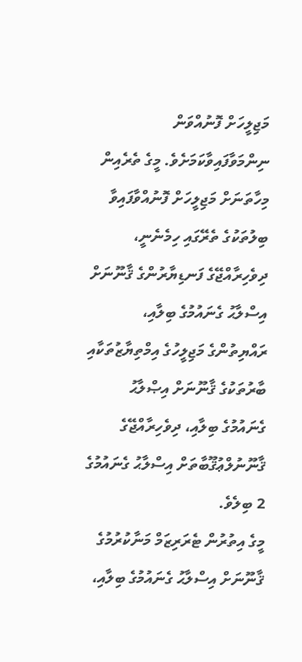މަޖިލީހަށް ފޮނުއްވަން ނިންމަވާފައިވާކަމަށެވެ. މީގެ ތެރެއިން މިހާތަނަށް މަޖިލީހަށް ފޮނުއްވާފައިވާ ބިލުތަކުގެ ތެރޭގައި ހިމެނެނީ، ދިވެހިރާއްޖޭގެ ފަނޑިޔާރުންގެ ޤާނޫނަށް އިސްލާޙު ގެނައުމުގެ ބިލާއި، ރައްޔިތުންގެ މަޖިލީހުގެ އިމްތިޔާޒުތަކާއި ބާރުތަކުގެ ޤާނޫނަށް އިޞްލާޙު ގެނައުމުގެ ބިލާއި، ދިވެހިރާއްޖޭގެ ޤާނޫނުލްޢުޤޫބާތަށް އިސްލާޙު ގެނައުމުގެ 2 ބިލެވެ.
މީގެ އިތުރުން ޓެރަރިޒަމް މަނާކުރުމުގެ ޤާނޫނަށް އިސްލާޙު ގެނައުމުގެ ބިލާއި،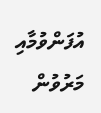އުފަންވުމާއި މަރުވުން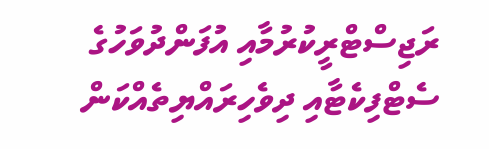ރަޖިސްޓްރީކުރުމާއި އުފަންދުވަހުގެ ސެޓްފިކެޓާއި ދިވެހިރައްޔިތެއްކަން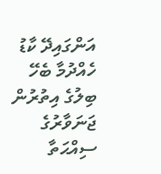އަންގައިދޭ ކާޑު ހެއްދުމާ ބެހޭ ބިލުގެ އިތުރުން ޖަނަވާރުގެ ސިއްޙަތާ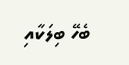ބެހޭ ބިލަކާއި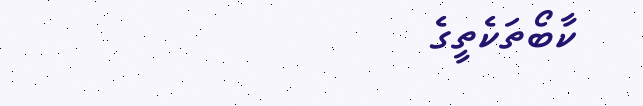ކާބޯތަކެތީގެ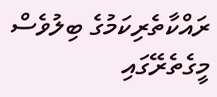ރައްކާތެރިކަމުގެ ބިލުވެސް މީގެތެރޭގައި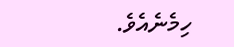ހިމެނެއެވެ.